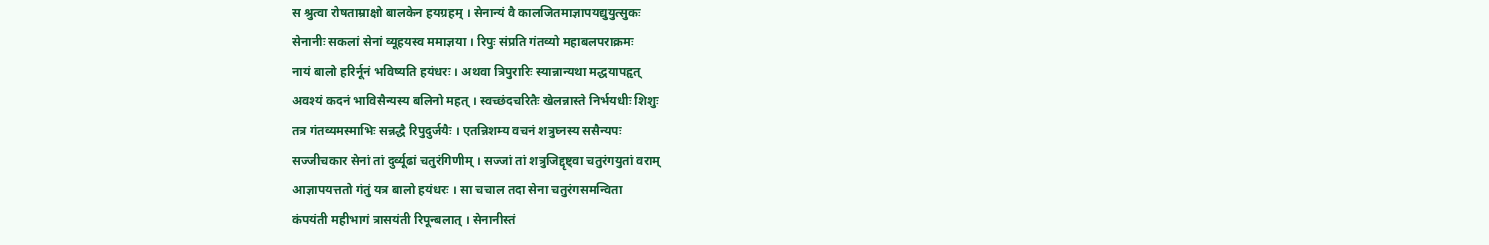स श्रुत्वा रोषताम्राक्षो बालकेन हयग्रहम् । सेनान्यं वै कालजितमाज्ञापयद्युयुत्सुकः
सेनानीः सकलां सेनां व्यूहयस्व ममाज्ञया । रिपुः संप्रति गंतव्यो महाबलपराक्रमः
नायं बालो हरिर्नूनं भविष्यति हयंधरः । अथवा त्रिपुरारिः स्यान्नान्यथा मद्धयापहृत्
अवश्यं कदनं भाविसैन्यस्य बलिनो महत् । स्वच्छंदचरितैः खेलन्नास्ते निर्भयधीः शिशुः
तत्र गंतव्यमस्माभिः सन्नद्धै रिपुदुर्जयैः । एतन्निशम्य वचनं शत्रुघ्नस्य ससैन्यपः
सज्जीचकार सेनां तां दुर्व्यूढां चतुरंगिणीम् । सज्जां तां शत्रुजिद्दृष्ट्वा चतुरंगयुतां वराम्
आज्ञापयत्ततो गंतुं यत्र बालो हयंधरः । सा चचाल तदा सेना चतुरंगसमन्विता
कंपयंती महीभागं त्रासयंती रिपून्बलात् । सेनानीस्तं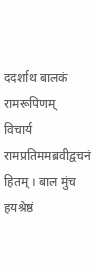ददर्शाथ बालकं रामरूपिणम्
विचार्य रामप्रतिममब्रवीद्वचनं हितम् । बाल मुंच हयश्रेष्ठं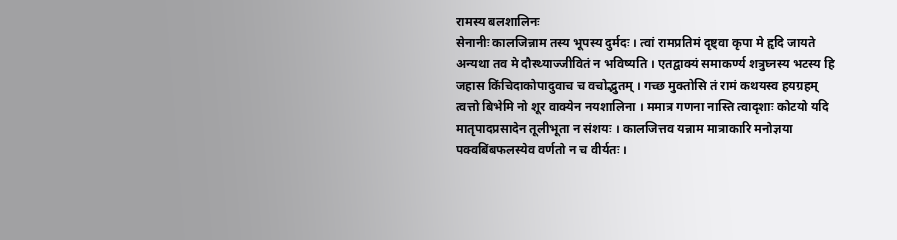रामस्य बलशालिनः
सेनानीः कालजिन्नाम तस्य भूपस्य दुर्मदः । त्वां रामप्रतिमं दृष्ट्वा कृपा मे हृदि जायते
अन्यथा तव मे दौस्थ्याज्जीवितं न भविष्यति । एतद्वाक्यं समाकर्ण्य शत्रुघ्नस्य भटस्य हि
जहास किंचिदाकोपादुवाच च वचोद्भुतम् । गच्छ मुक्तोसि तं रामं कथयस्व हयग्रहम्
त्वत्तो बिभेमि नो शूर वाक्येन नयशालिना । ममात्र गणना नास्ति त्वादृशाः कोटयो यदि
मातृपादप्रसादेन तूलीभूता न संशयः । कालजित्तव यन्नाम मात्राकारि मनोज्ञया
पक्वबिंबफलस्येव वर्णतो न च वीर्यतः ।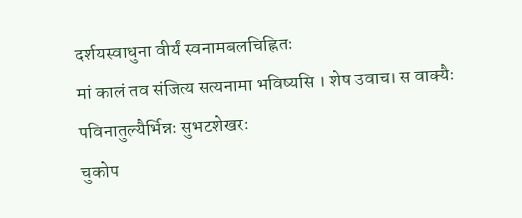दर्शयस्वाधुना वीर्यं स्वनामबलचिह्नितः
मां कालं तव संजित्य सत्यनामा भविष्यसि । शेष उवाच। स वाक्यैः पविनातुल्यैर्भिन्नः सुभटशेखरः
चुकोप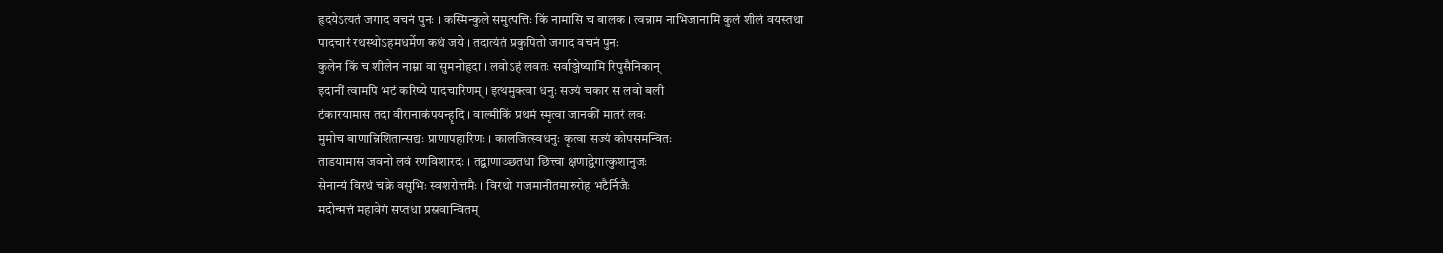हृदयेऽत्यतं जगाद वचनं पुनः । कस्मिन्कुले समुत्पत्तिः किं नामासि च बालक । त्वन्नाम नाभिजानामि कुलं शीलं वयस्तथा
पादचारं रथस्थोऽहमधर्मेण कथं जये । तदात्यंतं प्रकुपितो जगाद वचनं पुनः
कुलेन किं च शीलेन नाम्ना वा सुमनोहृदा । लवोऽहं लवतः सर्वाञ्जेष्यामि रिपुसैनिकान्
इदानीं त्वामपि भटं करिष्ये पादचारिणम् । इत्थमुक्त्वा धनुः सज्यं चकार स लवो बली
टंकारयामास तदा वीरानाकंपयन्हृदि । वाल्मीकिं प्रथमं स्मृत्वा जानकीं मातरं लवः
मुमोच बाणान्निशितान्सद्यः प्राणापहारिणः । कालजित्स्वधनुः कृत्वा सज्यं कोपसमन्वितः
ताडयामास जवनो लवं रणविशारदः । तद्बाणाञ्छतधा छित्त्वा क्षणाद्वेगात्कुशानुजः
सेनान्यं विरथं चक्रे वसुभिः स्वशरोत्तमैः । विरथो गजमानीतमारुरोह भटैर्निजैः
मदोन्मत्तं महावेगं सप्तधा प्रस्रवान्वितम्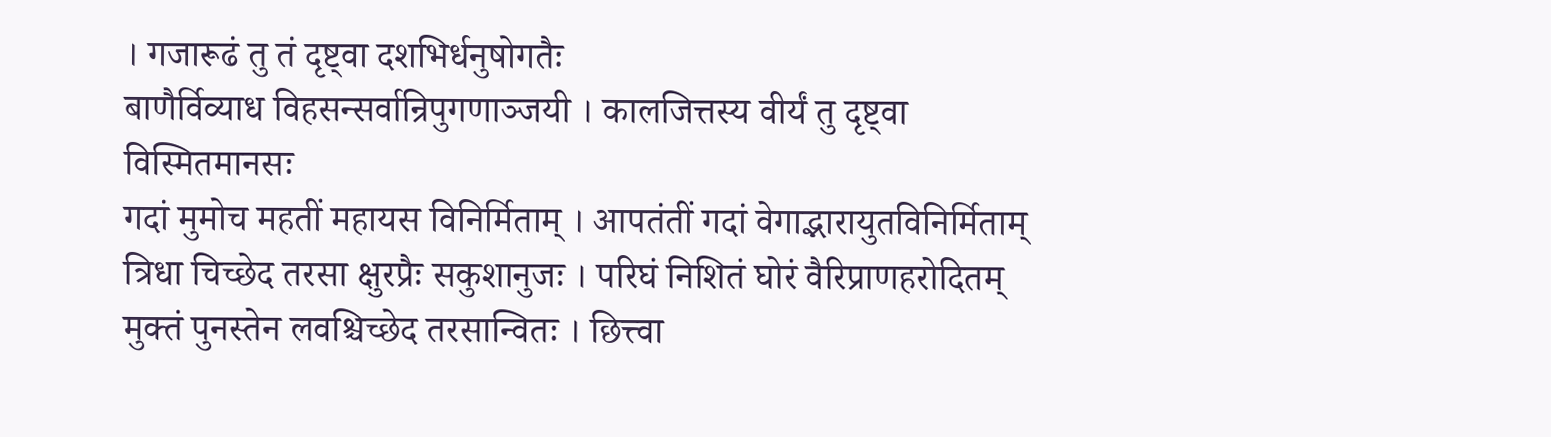। गजारूढं तु तं दृष्ट्वा दशभिर्धनुषोगतैः
बाणैर्विव्याध विहसन्सर्वान्रिपुगणाञ्जयी । कालजित्तस्य वीर्यं तु दृष्ट्वा विस्मितमानसः
गदां मुमोच महतीं महायस विनिर्मिताम् । आपतंतीं गदां वेगाद्भारायुतविनिर्मिताम्
त्रिधा चिच्छेद तरसा क्षुरप्रैः सकुशानुजः । परिघं निशितं घोरं वैरिप्राणहरोदितम्
मुक्तं पुनस्तेन लवश्चिच्छेद तरसान्वितः । छित्त्वा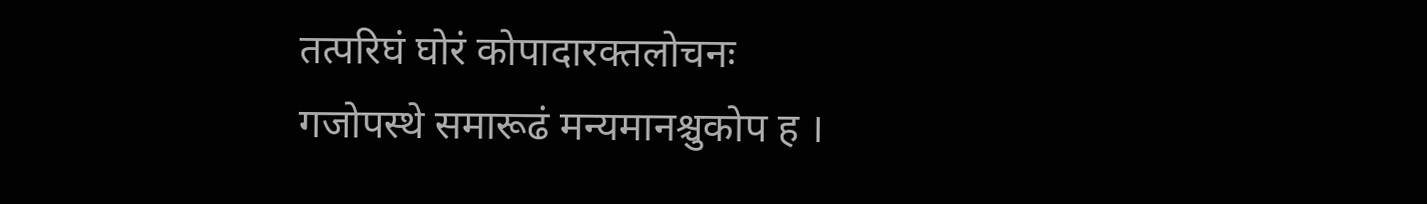तत्परिघं घोरं कोपादारक्तलोचनः
गजोपस्थे समारूढं मन्यमानश्चुकोप ह ।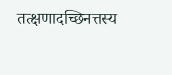तत्क्षणादच्छिनत्तस्य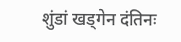शुंडां खड्गेन दंतिनः